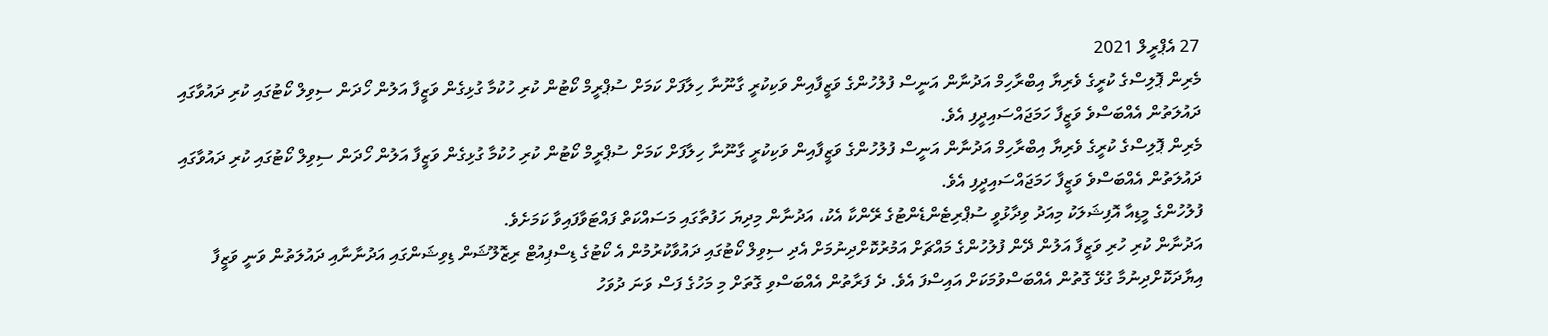27 އެޕްރީލް 2021
މެރިން ޕޮލިސްގެ ކުރީގެ ވެރިޔާ އިބްރާހިމް އަދުނާން އަނީސް ފުލުހުންގެ ވަޒީފާއިން ވަކިކުރީ ގާނޫނާ ހިލާފަށް ކަމަށް ސުޕްރީމް ކޯޓުން ކުރި ހުކުމާ ގުޅިގެން ވަޒީފާ އަލުން ހޯދަން ސިވިލް ކޯޓުގައި ކުރި ދައުވާގައި ދައުލަތުން އެއްބަސްވެ ވަޒީފާ ހަމަޖައްސައިދީފި އެވެ.
މެރިން ޕޮލިސްގެ ކުރީގެ ވެރިޔާ އިބްރާހިމް އަދުނާން އަނީސް ފުލުހުންގެ ވަޒީފާއިން ވަކިކުރީ ގާނޫނާ ހިލާފަށް ކަމަށް ސުޕްރީމް ކޯޓުން ކުރި ހުކުމާ ގުޅިގެން ވަޒީފާ އަލުން ހޯދަން ސިވިލް ކޯޓުގައި ކުރި ދައުވާގައި ދައުލަތުން އެއްބަސްވެ ވަޒީފާ ހަމަޖައްސައިދީފި އެވެ.
ފުލުހުންގެ މީޑިއާ އޮފިޝަލަކު މިއަދު ވިދާޅުވީ ސުޕްރިޓެންޑެންޓުގެ ރޭންކާ އެކު، އަދުނާން މިދިޔަ ހަފުތާގައި މަސައްކަތް ފައްޓަވާފައިވާ ކަމަށެވެ.
އަދުނާން ކުރި ހުރި ވަޒީފާ އަލުން ދޭން ފުލުހުންގެ މައްޗަށް އަމުރުކޮށްދިނުމަށް އެދި ސިވިލް ކޯޓުގައި ދައުވާކުރުމުން އެ ކޯޓުގެ ޑިސްޕިއުޓް ރިޒޮލޫޝަން ޑިވިޝަންގައި އަދުނާނާއި ދައުލަތުން ވަނީ ވަޒީފާ އިޔާދަކޮށްދިނުމާ ގުޅޭ ގޮތުން އެއްބަސްވުމަކަށް އައިސްފަ އެވެ. ދެ ފަރާތުން އެއްބަސްވި ގޮތަށް މި މަހުގެ ފަސް ވަނަ ދުވަހު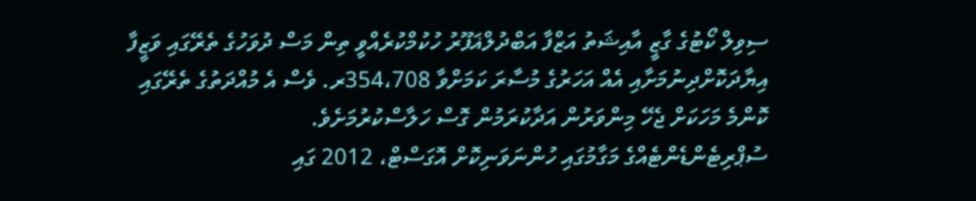ސިވިލް ކޯޓުގެ ގާޒީ އާއިޝަތު އަޒްފާ އަބްދުލްޣަފޫރު ހުކުމްކުރެއްވީ ތިން މަސް ދުވަހުގެ ތެރޭގައި ވަޒީފާ އިޔާދަކޮށްދިނުމަށާއި އެއް އަހަރުގެ މުސާރަ ކަމަށްވާ 354،708ރ. ވެސް އެ މުއްދަތުގެ ތެރޭގައި ކޮންމެ މަހަކަށް ޖެހޭ މިންވަރުން އަދާކުރަމުން ގޮސް ހަލާސްކުރުމަށެވެ.
ސުޕްރިޓެންޑެންޓެއްގެ މަގާމުގައި ހުންނަވަނިކޮށް އޮގަސްޓް، 2012 ގައި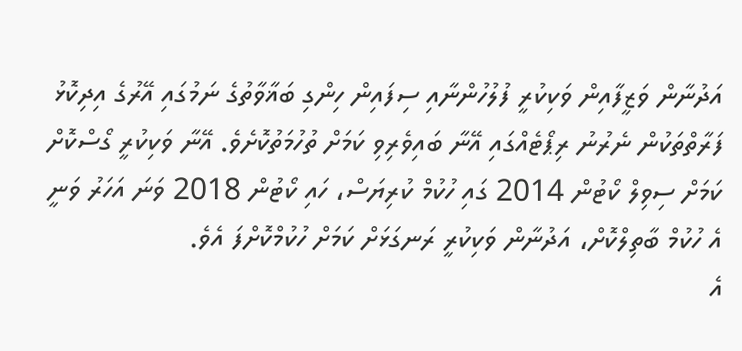އަދުނާން ވަޒީފާއިން ވަކިކުރީ ފުލުހުންނާއި ސިފައިން ހިންގި ބަޣާވާތުގެ ނަމުގައި އޭރުގެ އިދިކޮޅު ފަރާތްތަކުން ނެރުނު ރިޕޯޓެއްގައި އޭނާ ބައިވެރިވި ކަމަށް ތުހުމަތުކޮށެވެ. އޭނާ ވަކިކުރީ ގޯސްކޮށް ކަމަށް ސިވިލް ކޯޓުން 2014 ގައި ހުކުމް ކުރިޔަސް، ހައި ކޯޓުން 2018 ވަނަ އަހަރު ވަނީ އެ ހުކުމް ބާތިލްކޮށް، އަދުނާން ވަކިކުރީ ރަނގަޅަށް ކަމަށް ހުކުމްކޮށްފަ އެވެ.
އެ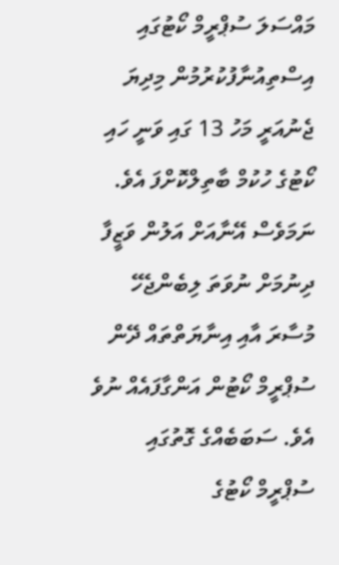މައްސަލަ ސުޕްރީމް ކޯޓުގައި އިސްތިއުނާފުކުރުމުން މިދިޔަ ޖެނުއަރީ މަހު 13 ގައި ވަނީ ހައި ކޯޓުގެ ހުކުމް ބާތިލްކޮށްފަ އެވެ. ނަމަވެސް އޭނާއަށް އަލުން ވަޒީފާ ދިނުމަށް ނުވަތަ ލިބެންޖެހޭ މުސާރަ އާއި އިނާޔަތްތައް ދޭން ސުޕްރީމް ކޯޓުން އަންގާފައެއް ނުވެ އެވެ. ސަބަބެއްގެ ގޮތުގައި ސުޕްރީމް ކޯޓުގެ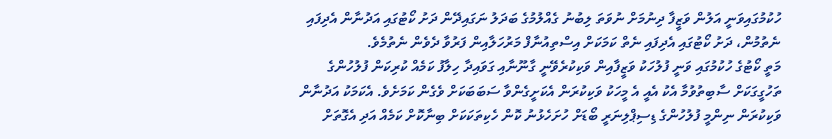ހުކުމުގައިވަނީ އަލުން ވަޒީފާ ދިނުމަށް ނުވަތަ ލިބުނު ގެއްލުމުގެ ބަދަލު ނަގައިދޭން ދަށު ކޯޓުގައި އަދުނާން އެދިފައި ނެތުމުން، ދަށު ކޯޓުގައި އެދިފައި ނެތް ކަމަކަށް އިސްތިއުނާފް މަރުހަލާއިން ފަރުވާ ދެވެން ނެތުމެވެ.
މަތީ ކޯޓުގެ ހުކުމުގައި ވަނީ ފުލުހަކު ވަޒީފާއިން ވަކިކުރެވޭނީ ގާނޫނާއި ގަވައިދާ ހިލާފު ކަމެއް ކުރިކަން ފުލުހުންގެ ތަހުގީގަކަށް ސާބިތުވުމާ އެކު އެއީ އެ މީހަކު ވަކިކުރަން އެކަށީގެންވާ ސަބަބަކަށް ވެގެން ކަމަށެވެ. އެކަމަކު އަދުނާން ވަކިކުރަން ނިންމީ ފުލުހުންގެ ޑިސިޕްލިނަރީ ބޯޑަށް ހުށަހެޅުނު ކޮން ހެކިތަކަކަށް ބިނާކޮށް ކަމެއް އަދި އެގޮތަށް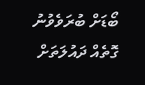ބޯޑަށް ބުރަވެވުނު ގޮތެއް ދައުލަތަށް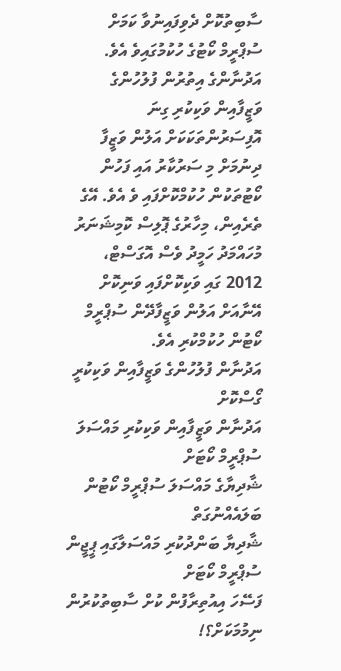ސާބިތުކޮށް ދެވިފައިނުވާ ކަމަށް ސުޕްރީމް ކޯޓުގެ ހުކުމުގައިވެ އެވެ.
އަދުނާންގެ އިތުރުން ފުލުހުންގެ ވަޒީފާއިން ވަކިކުރި ގިނަ އޮފިސަރުންތަކަކަށް އަލުން ވަޒީފާ ދިނުމަށް މި ސަރުކާރު އައި ފަހުން ކޯޓުތަކުން ހުކުމްކޮށްފައި ވެ އެވެ. އޭގެ ތެރެއިން، މިހާރުގެ ޕޮލިސް ކޮމިޝަނަރު މުހައްމަދު ހަމީދު ވެސް އޮގަސްޓް، 2012 ގައި ވަކިކޮށްފައި ވަނިކޮށް އޭނާއަށް އަލުން ވަޒީފާދޭން ސުޕްރީމް ކޯޓުން ހުކުމްކުރި އެވެ.
އަދުނާން ފުލުހުންގެ ވަޒީފާއިން ވަކިކުރީ ގޯސްކޮށް
އަދުނާން ވަޒީފާއިން ވަކިކުރި މައްސަލަ ސުޕްރީމް ކޯޓަށް
ޝާދިޔާގެ މައްސަލަ ސުޕްރީމް ކޯޓުން ބަލައެއްނުގަތް
ޝާދިޔާ ބަންދުކުރި މައްސަލާގައި ޕީޖީން ސުޕްރީމް ކޯޓަށް
ފަސޭހަ އިއުތިރާފުން ކުށް ސާބިތުކުރުން ނިމުމަކަށް؟!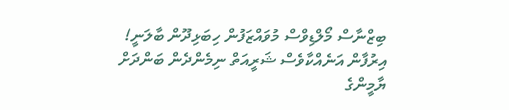ބިޒްނާސް މޯލްޑިވްސް މުވައްޒަފުން ހިބަޅިދޫން ބާލަނީ!
އިރުފާން އަނެއްކާވެސް ޝަރީއަތް ނިމެންދެން ބަންދަށް
ޔާމީންގެ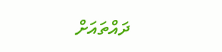ދައްތައަށް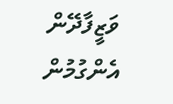ވަޒީފާދޭން އެންގުމުން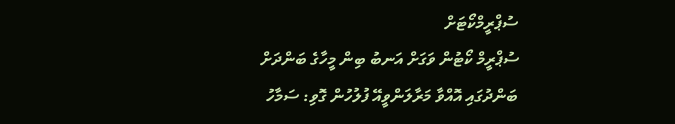ސުޕްރީމްކޯޓަށް
ސުޕްރީމް ކޯޓުން ވަގަށް އަނބު ބިން މީހާގެ ބަންދަށް
ބަންދުގައި އޮއްވާ މަރާލަންވީއޭ ފުލުހުން ގޮވި: ސަމާހު